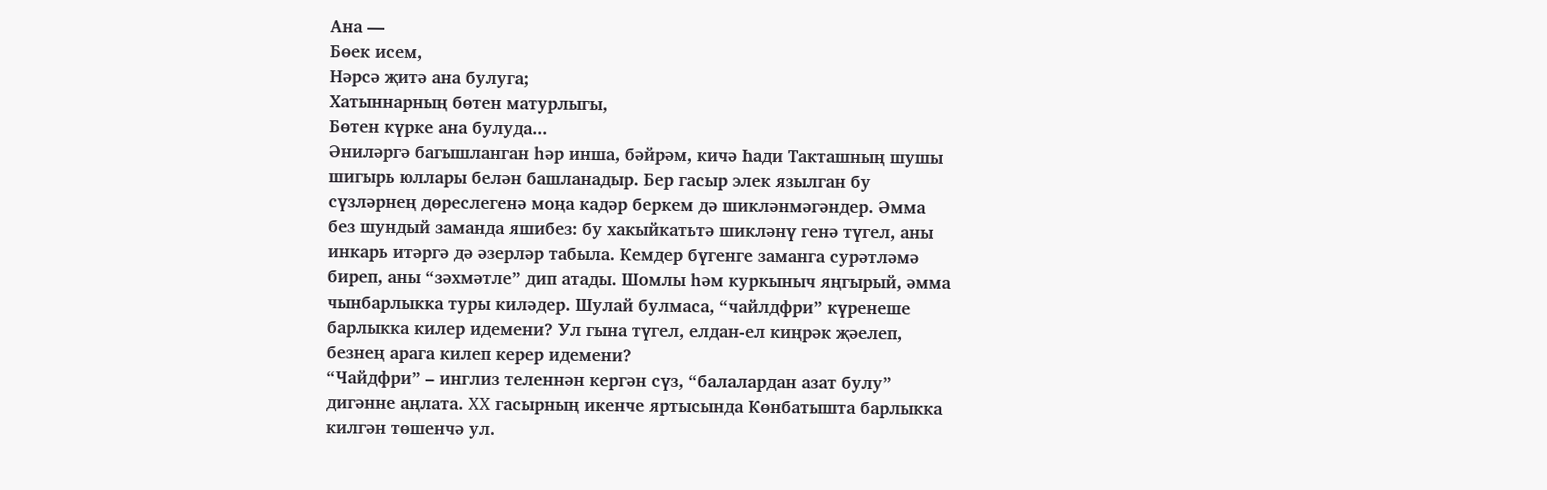Ана —
Бөек исем,
Нәрсә җитә ана булуга;
Хатыннарның бөтен матурлыгы,
Бөтен күрке ана булуда...
Әниләргә багышланган һәр инша, бәйрәм, кичә Һади Такташның шушы шигырь юллары белән башланадыр. Бер гасыр элек язылган бу сүзләрнең дөреслегенә моңа кадәр беркем дә шикләнмәгәндер. Әмма без шундый заманда яшибез: бу хакыйкатьтә шикләнү генә түгел, аны инкарь итәргә дә әзерләр табыла. Кемдер бүгенге заманга сурәтләмә биреп, аны “зәхмәтле” дип атады. Шомлы һәм куркыныч яңгырый, әмма чынбарлыкка туры киләдер. Шулай булмаса, “чайлдфри” күренеше барлыкка килер идемени? Ул гына түгел, елдан-ел киңрәк җәелеп, безнең арага килеп керер идемени?
“Чайдфри” – инглиз теленнән кергән сүз, “балалардан азат булу” дигәнне аңлата. XX гасырның икенче яртысында Көнбатышта барлыкка килгән төшенчә ул.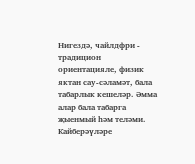Нигездә, чайлдфри - традицион ориентацияле, физик яктан сау-сәламәт, бала табарлык кешеләр. Әмма алар бала табарга җыенмый һәм теләми. Кайберәүләре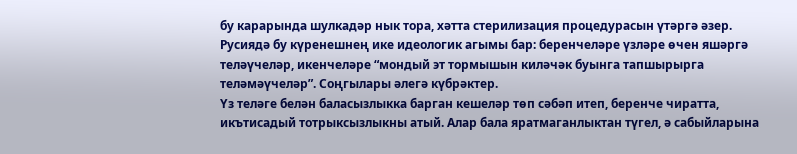бу карарында шулкадәр нык тора, хәтта стерилизация процедурасын үтәргә әзер.
Русиядә бу күренешнең ике идеологик агымы бар: беренчеләре үзләре өчен яшәргә теләүчеләр, икенчеләре “мондый эт тормышын киләчәк буынга тапшырырга теләмәүчеләр”. Соңгылары әлегә күбрәктер.
Үз теләге белән баласызлыкка барган кешеләр төп сәбәп итеп, беренче чиратта, икътисадый тотрыксызлыкны атый. Алар бала яратмаганлыктан түгел, ә сабыйларына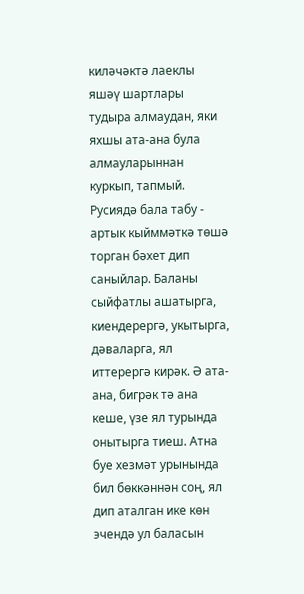киләчәктә лаеклы яшәү шартлары тудыра алмаудан, яки яхшы ата-ана була алмауларыннан куркып, тапмый.
Русиядә бала табу - артык кыйммәткә төшә торган бәхет дип саныйлар. Баланы сыйфатлы ашатырга, киендерергә, укытырга, дәваларга, ял иттерергә кирәк. Ә ата-ана, бигрәк тә ана кеше, үзе ял турында онытырга тиеш. Атна буе хезмәт урынында бил бөккәннән соң, ял дип аталган ике көн эчендә ул баласын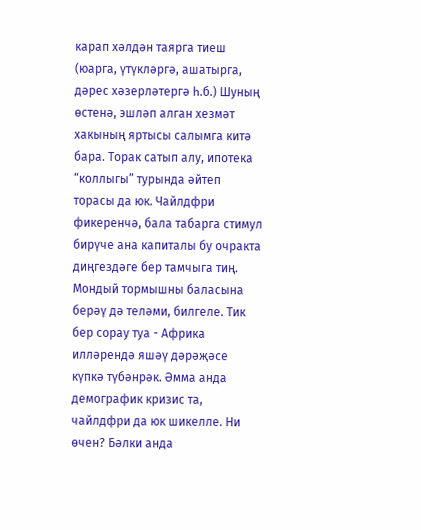карап хәлдән таярга тиеш (юарга, үтүкләргә, ашатырга, дәрес хәзерләтергә һ.б.) Шуның өстенә, эшләп алган хезмәт хакының яртысы салымга китә бара. Торак сатып алу, ипотека “коллыгы” турында әйтеп торасы да юк. Чайлдфри фикеренчә, бала табарга стимул бирүче ана капиталы бу очракта диңгездәге бер тамчыга тиң.
Мондый тормышны баласына берәү дә теләми, билгеле. Тик бер сорау туа - Африка илләрендә яшәү дәрәҗәсе күпкә түбәнрәк. Әмма анда демографик кризис та, чайлдфри да юк шикелле. Ни өчен? Бәлки анда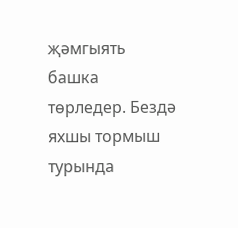җәмгыять башка төрледер. Бездә яхшы тормыш турында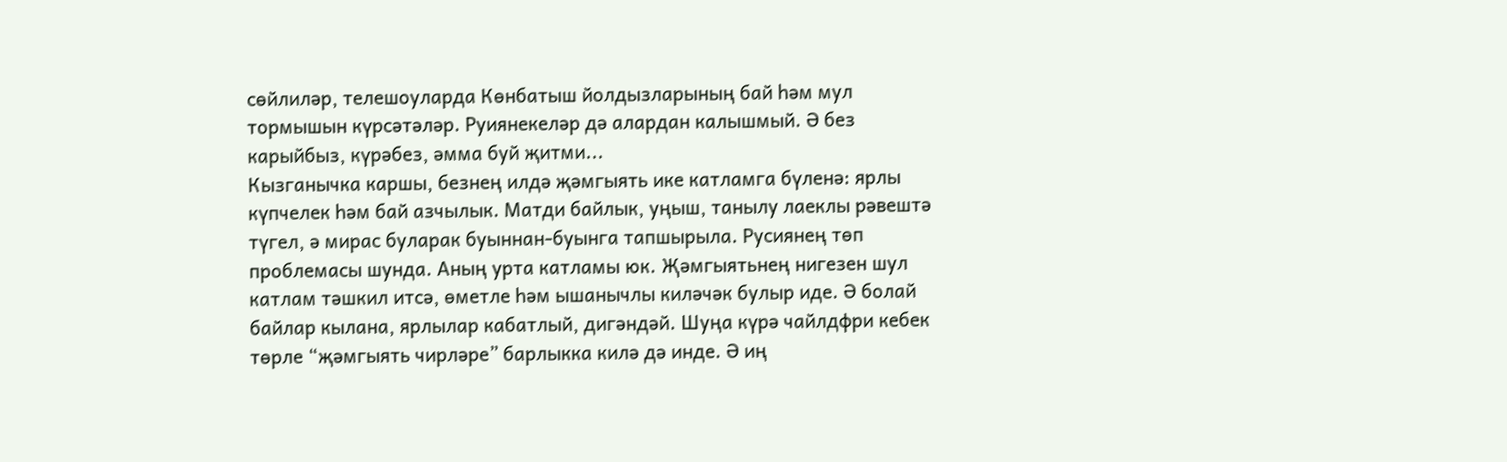сөйлиләр, телешоуларда Көнбатыш йолдызларының бай һәм мул тормышын күрсәтәләр. Руиянекеләр дә алардан калышмый. Ә без карыйбыз, күрәбез, әмма буй җитми...
Кызганычка каршы, безнең илдә җәмгыять ике катламга бүленә: ярлы күпчелек һәм бай азчылык. Матди байлык, уңыш, танылу лаеклы рәвештә түгел, ә мирас буларак буыннан-буынга тапшырыла. Русиянең төп проблемасы шунда. Аның урта катламы юк. Җәмгыятьнең нигезен шул катлам тәшкил итсә, өметле һәм ышанычлы киләчәк булыр иде. Ә болай байлар кылана, ярлылар кабатлый, дигәндәй. Шуңа күрә чайлдфри кебек төрле “җәмгыять чирләре” барлыкка килә дә инде. Ә иң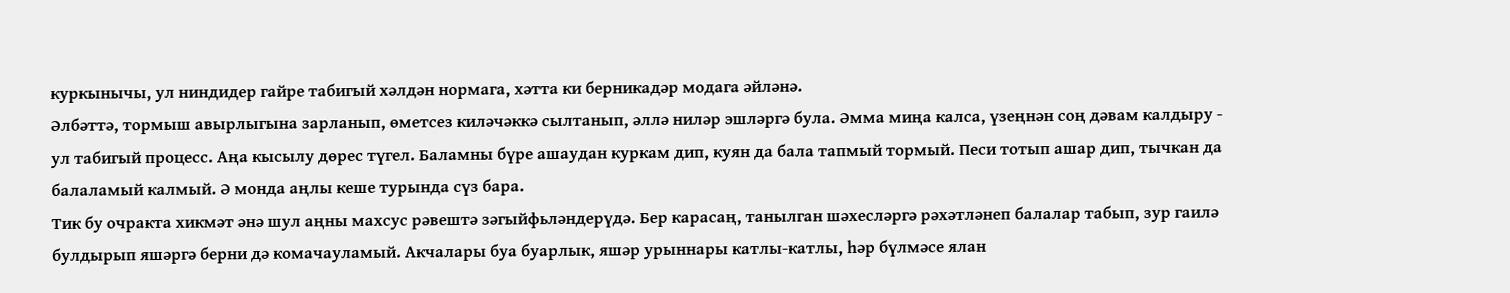куркынычы, ул ниндидер гайре табигый хәлдән нормага, хәтта ки берникадәр модага әйләнә.
Әлбәттә, тормыш авырлыгына зарланып, өметсез киләчәккә сылтанып, әллә ниләр эшләргә була. Әмма миңа калса, үзеңнән соң дәвам калдыру - ул табигый процесс. Аңа кысылу дөрес түгел. Баламны бүре ашаудан куркам дип, куян да бала тапмый тормый. Песи тотып ашар дип, тычкан да балаламый калмый. Ә монда аңлы кеше турында сүз бара.
Тик бу очракта хикмәт әнә шул аңны махсус рәвештә зәгыйфьләндерүдә. Бер карасаң, танылган шәхесләргә рәхәтләнеп балалар табып, зур гаилә булдырып яшәргә берни дә комачауламый. Акчалары буа буарлык, яшәр урыннары катлы-катлы, һәр бүлмәсе ялан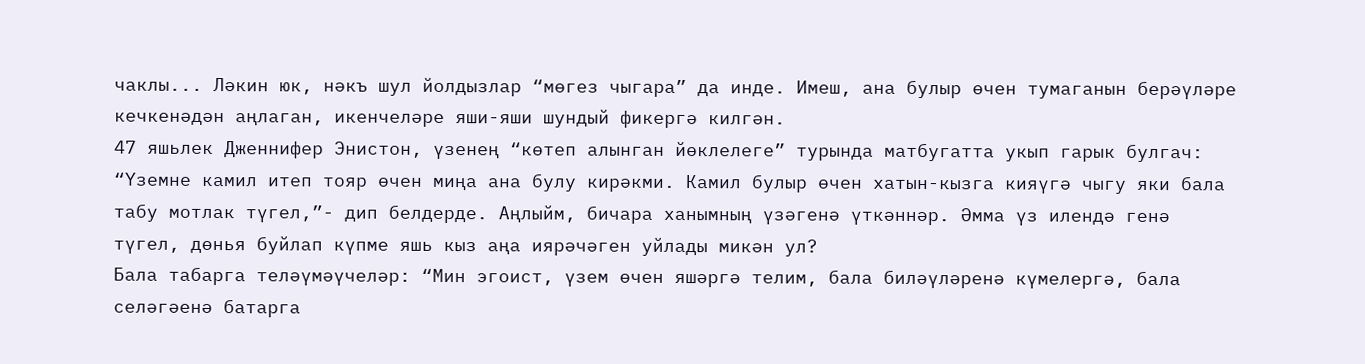чаклы... Ләкин юк, нәкъ шул йолдызлар “мөгез чыгара” да инде. Имеш, ана булыр өчен тумаганын берәүләре кечкенәдән аңлаган, икенчеләре яши-яши шундый фикергә килгән.
47 яшьлек Дженнифер Энистон, үзенең “көтеп алынган йөклелеге” турында матбугатта укып гарык булгач: “Үземне камил итеп тояр өчен миңа ана булу кирәкми. Камил булыр өчен хатын-кызга кияүгә чыгу яки бала табу мотлак түгел,”- дип белдерде. Аңлыйм, бичара ханымның үзәгенә үткәннәр. Әмма үз илендә генә түгел, дөнья буйлап күпме яшь кыз аңа иярәчәген уйлады микән ул?
Бала табарга теләүмәүчеләр: “Мин эгоист, үзем өчен яшәргә телим, бала биләүләренә күмелергә, бала селәгәенә батарга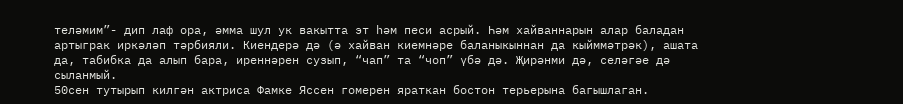теләмим”- дип лаф ора, әмма шул ук вакытта эт һәм песи асрый. Һәм хайваннарын алар баладан артыграк иркәләп тәрбияли. Киендерә дә (ә хайван киемнәре баланыкыннан да кыйммәтрәк), ашата да, табибка да алып бара, иреннәрен сузып, “чап” та “чоп” үбә дә. Җирәнми дә, селәгәе дә сыланмый.
50сен тутырып килгән актриса Фамке Яссен гомерен яраткан бостон терьерына багышлаган.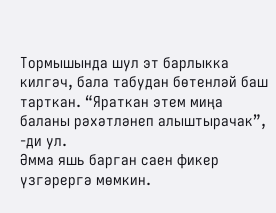Тормышында шул эт барлыкка килгәч, бала табудан бөтенләй баш тарткан. “Яраткан этем миңа баланы рәхәтләнеп алыштырачак”, -ди ул.
Әмма яшь барган саен фикер үзгәрергә мөмкин.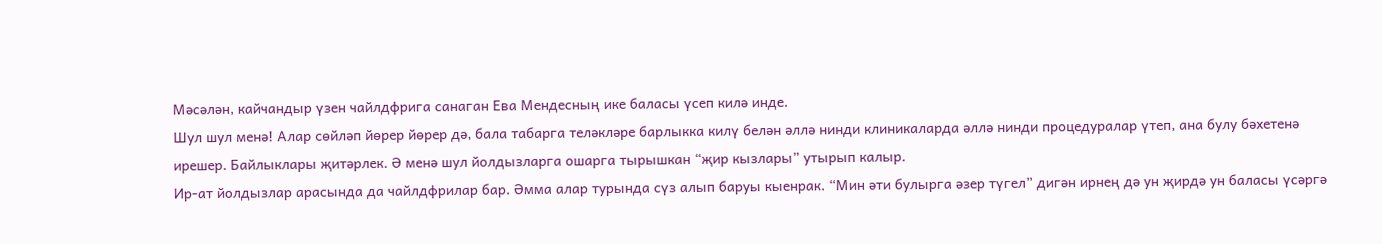Мәсәлән, кайчандыр үзен чайлдфрига санаган Ева Мендесның ике баласы үсеп килә инде.
Шул шул менә! Алар сөйләп йөрер йөрер дә, бала табарга теләкләре барлыкка килү белән әллә нинди клиникаларда әллә нинди процедуралар үтеп, ана булу бәхетенә ирешер. Байлыклары җитәрлек. Ә менә шул йолдызларга ошарга тырышкан “җир кызлары” утырып калыр.
Ир-ат йолдызлар арасында да чайлдфрилар бар. Әмма алар турында сүз алып баруы кыенрак. “Мин әти булырга әзер түгел” дигән ирнең дә ун җирдә ун баласы үсәргә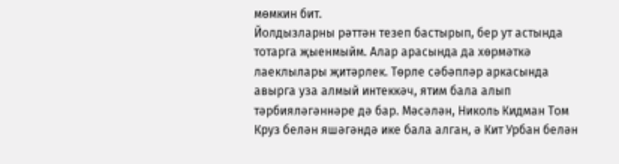мөмкин бит.
Йолдызларны рәттән тезеп бастырып, бер ут астында тотарга җыенмыйм. Алар арасында да хөрмәткә лаеклылары җитәрлек. Төрле сәбәпләр аркасында авырга уза алмый интеккәч, ятим бала алып тәрбияләгәннәре дә бар. Мәсәлән, Николь Кидман Том Круз белән яшәгәндә ике бала алган, ә Кит Урбан белән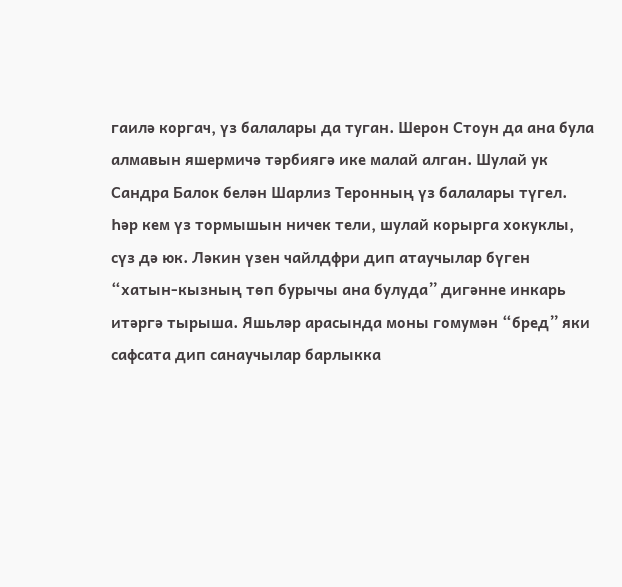гаилә коргач, үз балалары да туган. Шерон Стоун да ана була алмавын яшермичә тәрбиягә ике малай алган. Шулай ук Сандра Балок белән Шарлиз Теронның үз балалары түгел.
Һәр кем үз тормышын ничек тели, шулай корырга хокуклы, сүз дә юк. Ләкин үзен чайлдфри дип атаучылар бүген “хатын-кызның төп бурычы ана булуда” дигәнне инкарь итәргә тырыша. Яшьләр арасында моны гомумән “бред” яки сафсата дип санаучылар барлыкка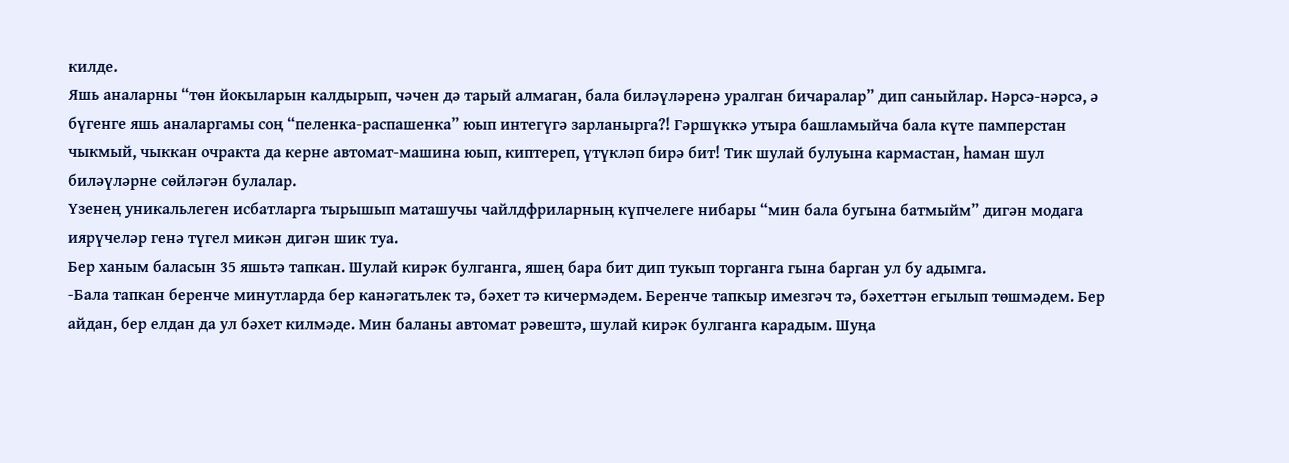килде.
Яшь аналарны “төн йокыларын калдырып, чәчен дә тарый алмаган, бала биләүләренә уралган бичаралар” дип саныйлар. Нәрсә-нәрсә, ә бүгенге яшь аналаргамы соң “пеленка-распашенка” юып интегүгә зарланырга?! Гәршүккә утыра башламыйча бала күте памперстан чыкмый, чыккан очракта да керне автомат-машина юып, киптереп, үтүкләп бирә бит! Тик шулай булуына кармастан, һаман шул биләүләрне сөйләгән булалар.
Үзенең уникальлеген исбатларга тырышып маташучы чайлдфриларның күпчелеге нибары “мин бала бугына батмыйм” дигән модага иярүчеләр генә түгел микән дигән шик туа.
Бер ханым баласын 35 яшьтә тапкан. Шулай кирәк булганга, яшең бара бит дип тукып торганга гына барган ул бу адымга.
-Бала тапкан беренче минутларда бер канәгатьлек тә, бәхет тә кичермәдем. Беренче тапкыр имезгәч тә, бәхеттән егылып төшмәдем. Бер айдан, бер елдан да ул бәхет килмәде. Мин баланы автомат рәвештә, шулай кирәк булганга карадым. Шуңа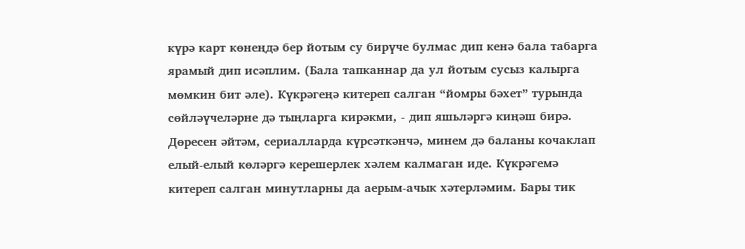күрә карт көнеңдә бер йотым су бирүче булмас дип кенә бала табарга ярамый дип исәплим. (Бала тапканнар да ул йотым сусыз калырга мөмкин бит әле). Күкрәгеңә китереп салган “йомры бәхет” турында сөйләүчеләрне дә тыңларга кирәкми, - дип яшьләргә киңәш бирә.
Дөресен әйтәм, сериалларда күрсәткәнчә, минем дә баланы кочаклап елый-елый көләргә керешерлек хәлем калмаган иде. Күкрәгемә китереп салган минутларны да аерым-ачык хәтерләмим. Бары тик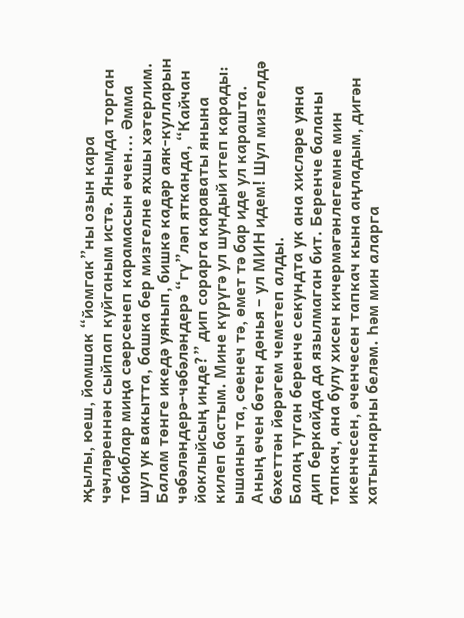җылы, юеш, йомшак “йомгак”ны озын кара чәчләреннән сыйпап куйганым истә. Янымда торган табиблар миңа сәерсенеп карамасын өчен... Әмма шул ук вакытта, башка бер мизгелне яхшы хәтерлим. Балам төнге икедә уянып, бишкә кадәр аяк-кулларын чәбәләндерә-чәбәләндерә “гү”ләп ятканда, “Кайчан йоклыйсың инде?” дип сорарга караваты янына килеп бастым. Мине күрүгә ул шундый итеп карады: ышаныч та, сөенеч тә, өмет тә бар иде ул карашта. Аның өчен бөтен дөнья – ул МИН идем! Шул мизгелдә бәхеттән йөрәгем чеметеп алды.
Балаң туган беренче секундта ук ана хисләре уяна дип беркайда да язылмаган бит. Беренче баланы тапкач, ана булу хисен кичермәгәнлегемне мин икенчесен, өченчесен тапкач кына аңладым, дигән хатыннарны беләм. Һәм мин аларга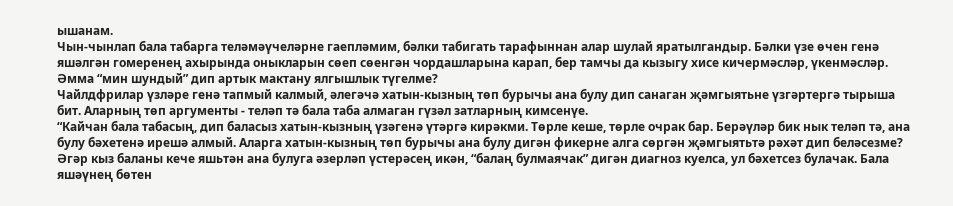ышанам.
Чын-чынлап бала табарга теләмәүчеләрне гаепләмим, бәлки табигать тарафыннан алар шулай яратылгандыр. Бәлки үзе өчен генә яшәлгән гомеренең ахырында оныкларын сөеп сөенгән чордашларына карап, бер тамчы да кызыгу хисе кичермәсләр, үкенмәсләр. Әмма “мин шундый” дип артык мактану ялгышлык түгелме?
Чайлдфрилар үзләре генә тапмый калмый, әлегәчә хатын-кызның төп бурычы ана булу дип санаган җәмгыятьне үзгәртергә тырыша бит. Аларның төп аргументы - теләп тә бала таба алмаган гүзәл затларның кимсенүе.
“Кайчан бала табасың, дип баласыз хатын-кызның үзәгенә үтәргә кирәкми. Төрле кеше, төрле очрак бар. Берәүләр бик нык теләп тә, ана булу бәхетенә ирешә алмый. Аларга хатын-кызның төп бурычы ана булу дигән фикерне алга сөргән җәмгыятьтә рәхәт дип беләсезме? Әгәр кыз баланы кече яшьтән ана булуга әзерләп үстерәсең икән, “балаң булмаячак” дигән диагноз куелса, ул бәхетсез булачак. Бала яшәүнең бөтен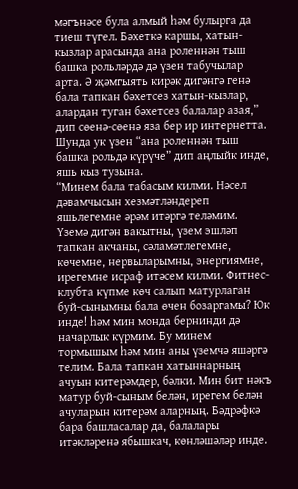мәгънәсе була алмый һәм булырга да тиеш түгел. Бәхеткә каршы, хатын-кызлар арасында ана роленнән тыш башка рольләрдә дә үзен табучылар арта. Ә җәмгыять кирәк дигәнгә генә бала тапкан бәхетсез хатын-кызлар, алардан туган бәхетсез балалар азая,” дип сөенә-сөенә яза бер ир интернетта. Шунда ук үзен “ана роленнән тыш башка рольдә күрүче” дип аңлыйк инде, яшь кыз тузына.
“Минем бала табасым килми. Нәсел дәвамчысын хезмәтләндереп яшьлегемне әрәм итәргә теләмим. Үземә дигән вакытны, үзем эшләп тапкан акчаны, сәламәтлегемне, көчемне, нервыларымны, энергиямне, ирегемне исраф итәсем килми. Фитнес-клубта күпме көч салып матурлаган буй-сынымны бала өчен бозаргамы? Юк инде! һәм мин монда бернинди дә начарлык күрмим. Бу минем тормышым һәм мин аны үземчә яшәргә телим. Бала тапкан хатыннарның ачуын китерәмдер, бәлки. Мин бит нәкъ матур буй-сыным белән, ирегем белән ачуларын китерәм аларның. Бәдрәфкә бара башласалар да, балалары итәкләренә ябышкач, көнләшәләр инде.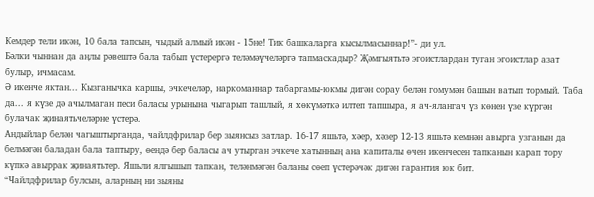Кемдер тели икән, 10 бала тапсын, чыдый алмый икән - 15не! Тик башкаларга кысылмасыннар!”- ди ул.
Бәлки чыннан да аңлы рәвештә бала табып үстерергә теләмәүчеләргә тапмаскадыр? Җәмгыятьтә эгоистлардан туган эгоистлар азат булыр, ичмасам.
Ә икенче яктан... Кызганычка каршы, эчкечеләр, наркоманнар табаргамы-юкмы дигән сорау белән гомумән башын ватып тормый. Таба да... я күзе дә ачылмаган песи баласы урынына чыгарып ташлый, я хөкүмәткә илтеп тапшыра, я ач-ялангач үз көнен үзе күргән булачак җинаятьчеләрне үстерә.
Андыйлар белән чагыштырганда, чайлдфрилар бер зыянсыз затлар. 16-17 яшьтә, хәер, хәзер 12-13 яшьтә кемнән авырга узганын да белмәгән баладан бала таптыру, өендә бер баласы ач утырган эчкече хатынның ана капиталы өчен икенчесен тапканын карап тору күпкә авыррак җинаятьтер. Яшьли ялгышып тапкан, теләнмәгән баланы сөеп үстерәчәк дигән гарантия юк бит.
“Чайлдфрилар булсын, аларның ни зыяны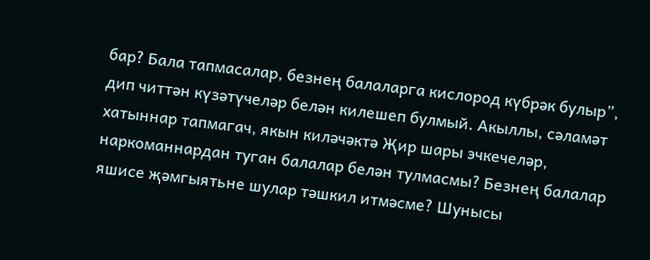бар? Бала тапмасалар, безнең балаларга кислород күбрәк булыр”, дип читтән күзәтүчеләр белән килешеп булмый. Акыллы, сәламәт хатыннар тапмагач, якын киләчәктә Җир шары эчкечеләр, наркоманнардан туган балалар белән тулмасмы? Безнең балалар яшисе җәмгыятьне шулар тәшкил итмәсме? Шунысы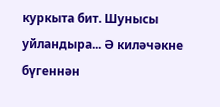куркыта бит. Шунысы уйландыра... Ә киләчәкне бүгеннән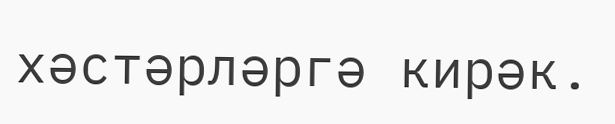хәстәрләргә кирәк.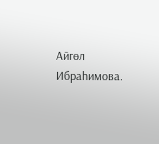Айгөл Ибраһимова.